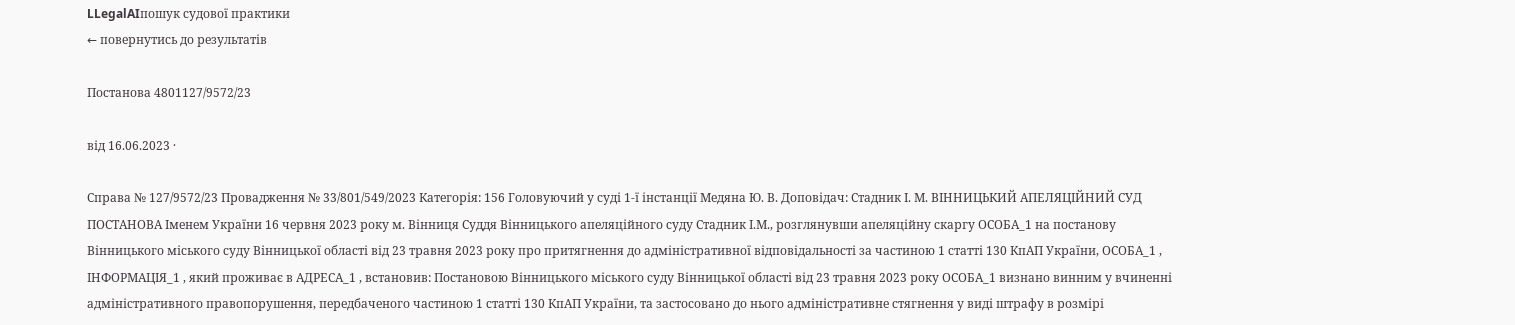LLegalAIпошук судової практики
← повернутись до результатів

Постанова 4801127/9572/23

від 16.06.2023 ·

Справа № 127/9572/23 Провадження № 33/801/549/2023 Категорія: 156 Головуючий у суді 1-ї інстанції Медяна Ю. В. Доповідач: Стадник І. М. ВІННИЦЬКИЙ АПЕЛЯЦІЙНИЙ СУД ПОСТАНОВА Іменем України 16 червня 2023 року м. Вінниця Суддя Вінницького апеляційного суду Стадник І.М., розглянувши апеляційну скаргу ОСОБА_1 на постанову Вінницького міського суду Вінницької області від 23 травня 2023 року про притягнення до адміністративної відповідальності за частиною 1 статті 130 КпАП України, ОСОБА_1 , ІНФОРМАЦІЯ_1 , який проживає в АДРЕСА_1 , встановив: Постановою Вінницького міського суду Вінницької області від 23 травня 2023 року ОСОБА_1 визнано винним у вчиненні адміністративного правопорушення, передбаченого частиною 1 статті 130 КпАП України, та застосовано до нього адміністративне стягнення у виді штрафу в розмірі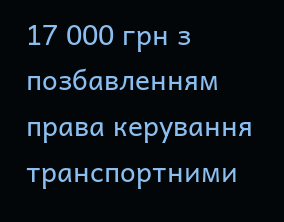17 000 грн з позбавленням права керування транспортними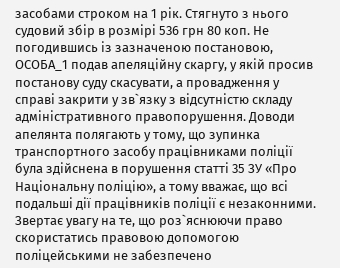засобами строком на 1 рік. Стягнуто з нього судовий збір в розмірі 536 грн 80 коп. Не погодившись із зазначеною постановою, ОСОБА_1 подав апеляційну скаргу, у якій просив постанову суду скасувати, а провадження у справі закрити у зв`язку з відсутністю складу адміністративного правопорушення. Доводи апелянта полягають у тому, що зупинка транспортного засобу працівниками поліції була здійснена в порушення статті 35 ЗУ «Про Національну поліцію», а тому вважає, що всі подальші дії працівників поліції є незаконними. Звертає увагу на те, що роз`яснюючи право скористатись правовою допомогою поліцейськими не забезпечено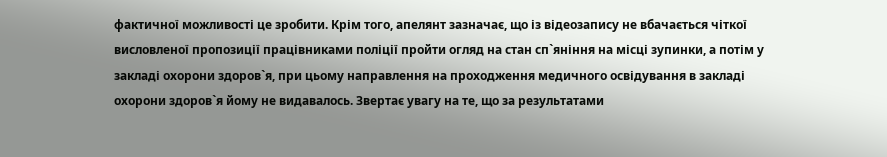фактичної можливості це зробити. Крім того, апелянт зазначає, що із відеозапису не вбачається чіткої висловленої пропозиції працівниками поліції пройти огляд на стан сп`яніння на місці зупинки, а потім у закладі охорони здоров`я, при цьому направлення на проходження медичного освідування в закладі охорони здоров`я йому не видавалось. Звертає увагу на те, що за результатами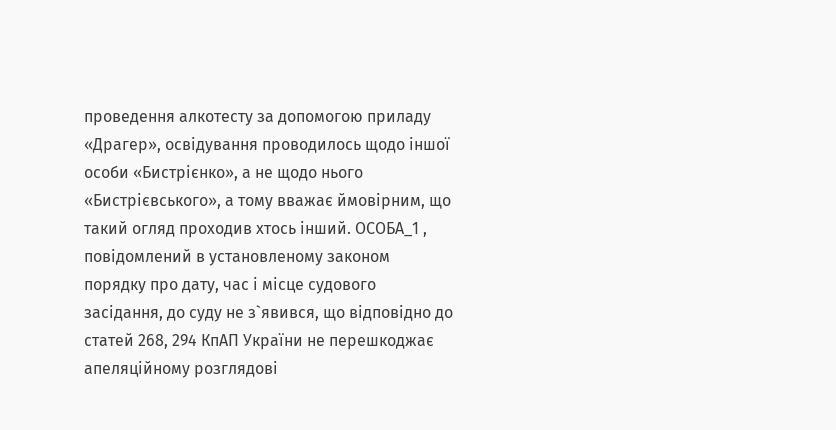проведення алкотесту за допомогою приладу «Драгер», освідування проводилось щодо іншої особи «Бистрієнко», а не щодо нього «Бистрієвського», а тому вважає ймовірним, що такий огляд проходив хтось інший. ОСОБА_1 , повідомлений в установленому законом порядку про дату, час і місце судового засідання, до суду не з`явився, що відповідно до статей 268, 294 КпАП України не перешкоджає апеляційному розглядові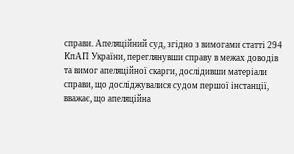справи. Апеляційний суд, згідно з вимогами статті 294 КпАП України, переглянувши справу в межах доводів та вимог апеляційної скарги, дослідивши матеріали справи, що досліджувалися судом першої інстанції, вважає, що апеляційна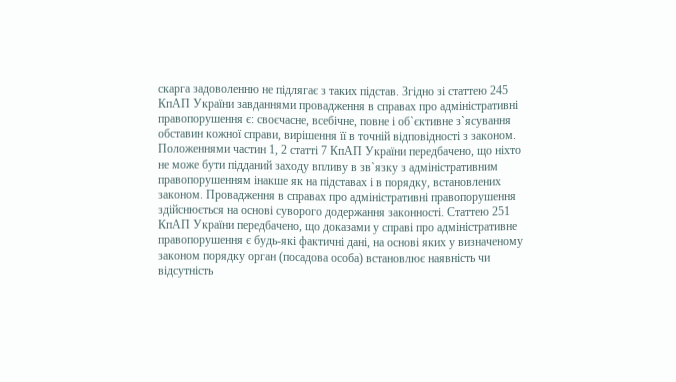скарга задоволенню не підлягає з таких підстав. Згідно зі статтею 245 КпАП України завданнями провадження в справах про адміністративні правопорушення є: своєчасне, всебічне, повне і об`єктивне з`ясування обставин кожної справи, вирішення її в точній відповідності з законом. Положеннями частин 1, 2 статті 7 КпАП України передбачено, що ніхто не може бути підданий заходу впливу в зв`язку з адміністративним правопорушенням інакше як на підставах і в порядку, встановлених законом. Провадження в справах про адміністративні правопорушення здійснюється на основі суворого додержання законності. Статтею 251 КпАП України передбачено, що доказами у справі про адміністративне правопорушення є будь-які фактичні дані, на основі яких у визначеному законом порядку орган (посадова особа) встановлює наявність чи відсутність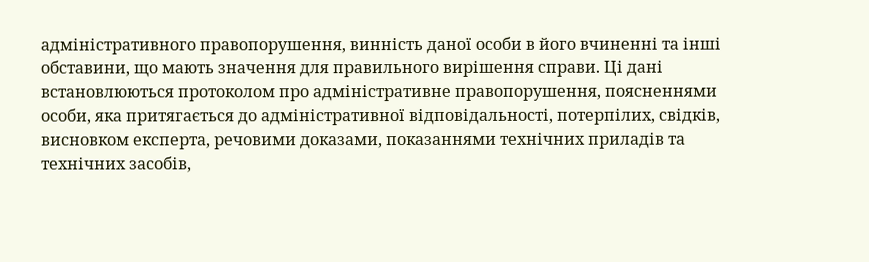адміністративного правопорушення, винність даної особи в його вчиненні та інші обставини, що мають значення для правильного вирішення справи. Ці дані встановлюються протоколом про адміністративне правопорушення, поясненнями особи, яка притягається до адміністративної відповідальності, потерпілих, свідків, висновком експерта, речовими доказами, показаннями технічних приладів та технічних засобів,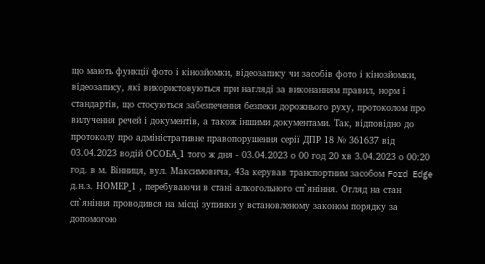що мають функції фото і кінозйомки, відеозапису чи засобів фото і кінозйомки, відеозапису, які використовуються при нагляді за виконанням правил, норм і стандартів, що стосуються забезпечення безпеки дорожнього руху, протоколом про вилучення речей і документів, а також іншими документами. Так, відповідно до протоколу про адміністративне правопорушення серії ДПР 18 № 361637 від 03.04.2023 водій ОСОБА_1 того ж дня - 03.04.2023 о 00 год 20 хв 3.04.2023 о 00:20 год. в м. Вінниця, вул. Максимовича, 43а керував транспортним засобом Ford Edge д.н.з. НОМЕР_1 , перебуваючи в стані алкогольного сп`яніння. Огляд на стан сп`яніння проводився на місці зупинки у встановленому законом порядку за допомогою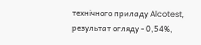технічного приладу Alcotest, результат огляду - 0,54%,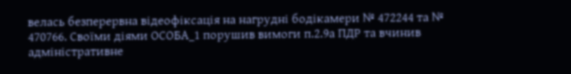велась безперервна відеофіксація на нагрудні бодікамери № 472244 та № 470766. Своїми діями ОСОБА_1 порушив вимоги п.2.9а ПДР та вчинив адміністративне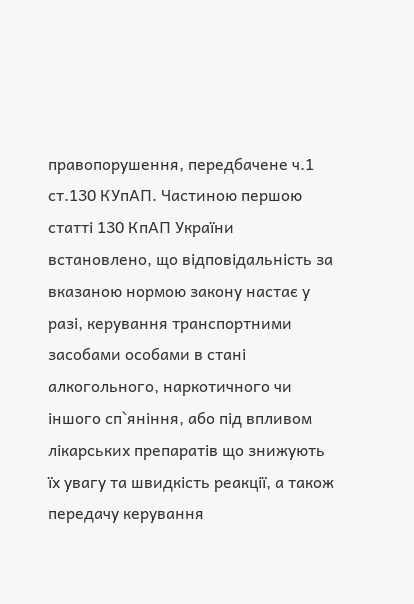правопорушення, передбачене ч.1 ст.130 КУпАП. Частиною першою статті 130 КпАП України встановлено, що відповідальність за вказаною нормою закону настає у разі, керування транспортними засобами особами в стані алкогольного, наркотичного чи іншого сп`яніння, або під впливом лікарських препаратів що знижують їх увагу та швидкість реакції, а також передачу керування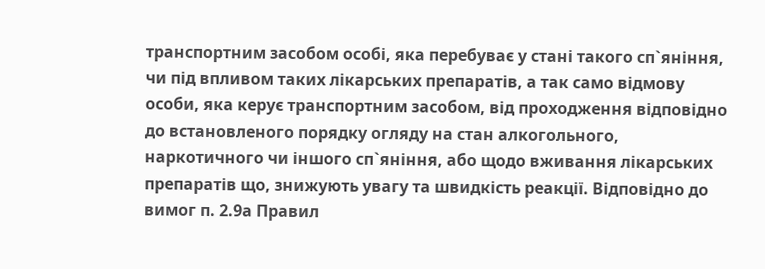транспортним засобом особі, яка перебуває у стані такого сп`яніння, чи під впливом таких лікарських препаратів, а так само відмову особи, яка керує транспортним засобом, від проходження відповідно до встановленого порядку огляду на стан алкогольного, наркотичного чи іншого сп`яніння, або щодо вживання лікарських препаратів що, знижують увагу та швидкість реакції. Відповідно до вимог п. 2.9а Правил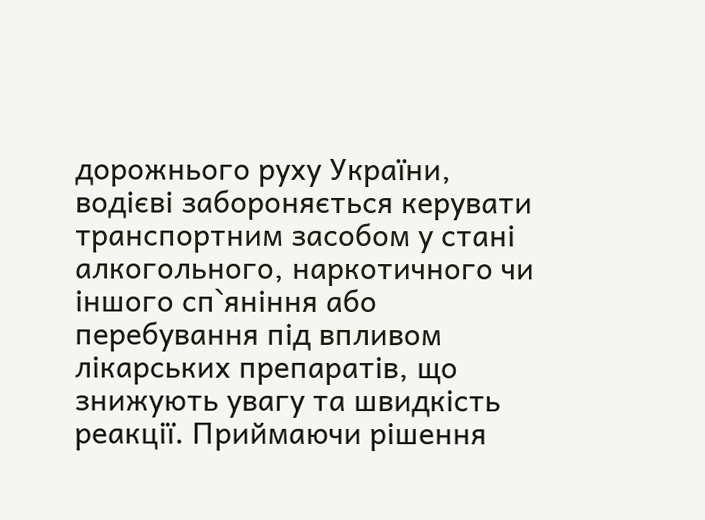дорожнього руху України, водієві забороняється керувати транспортним засобом у стані алкогольного, наркотичного чи іншого сп`яніння або перебування під впливом лікарських препаратів, що знижують увагу та швидкість реакції. Приймаючи рішення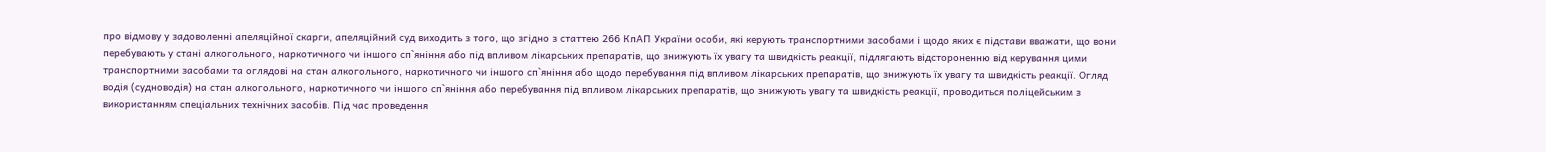про відмову у задоволенні апеляційної скарги, апеляційний суд виходить з того, що згідно з статтею 266 КпАП України особи, які керують транспортними засобами і щодо яких є підстави вважати, що вони перебувають у стані алкогольного, наркотичного чи іншого сп`яніння або під впливом лікарських препаратів, що знижують їх увагу та швидкість реакції, підлягають відстороненню від керування цими транспортними засобами та оглядові на стан алкогольного, наркотичного чи іншого сп`яніння або щодо перебування під впливом лікарських препаратів, що знижують їх увагу та швидкість реакції. Огляд водія (судноводія) на стан алкогольного, наркотичного чи іншого сп`яніння або перебування під впливом лікарських препаратів, що знижують увагу та швидкість реакції, проводиться поліцейським з використанням спеціальних технічних засобів. Під час проведення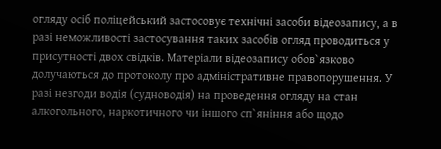огляду осіб поліцейський застосовує технічні засоби відеозапису, а в разі неможливості застосування таких засобів огляд проводиться у присутності двох свідків. Матеріали відеозапису обов`язково долучаються до протоколу про адміністративне правопорушення. У разі незгоди водія (судноводія) на проведення огляду на стан алкогольного, наркотичного чи іншого сп`яніння або щодо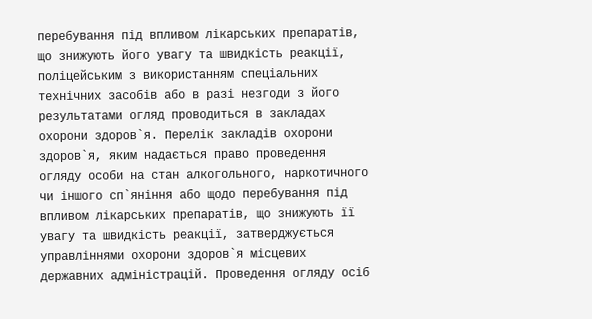перебування під впливом лікарських препаратів, що знижують його увагу та швидкість реакції, поліцейським з використанням спеціальних технічних засобів або в разі незгоди з його результатами огляд проводиться в закладах охорони здоров`я. Перелік закладів охорони здоров`я, яким надається право проведення огляду особи на стан алкогольного, наркотичного чи іншого сп`яніння або щодо перебування під впливом лікарських препаратів, що знижують її увагу та швидкість реакції, затверджується управліннями охорони здоров`я місцевих державних адміністрацій. Проведення огляду осіб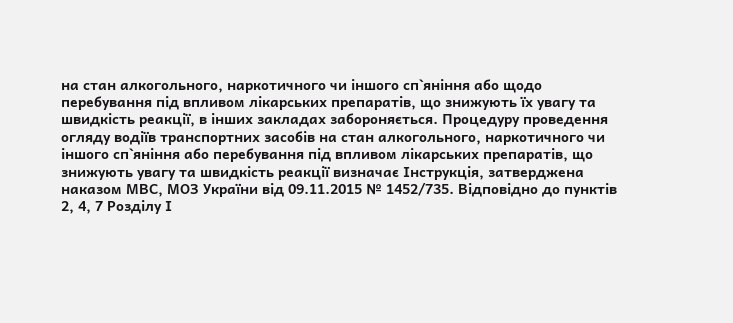на стан алкогольного, наркотичного чи іншого сп`яніння або щодо перебування під впливом лікарських препаратів, що знижують їх увагу та швидкість реакції, в інших закладах забороняється. Процедуру проведення огляду водіїв транспортних засобів на стан алкогольного, наркотичного чи іншого сп`яніння або перебування під впливом лікарських препаратів, що знижують увагу та швидкість реакції визначає Інструкція, затверджена наказом МВС, МОЗ України від 09.11.2015 № 1452/735. Відповідно до пунктів 2, 4, 7 Розділу І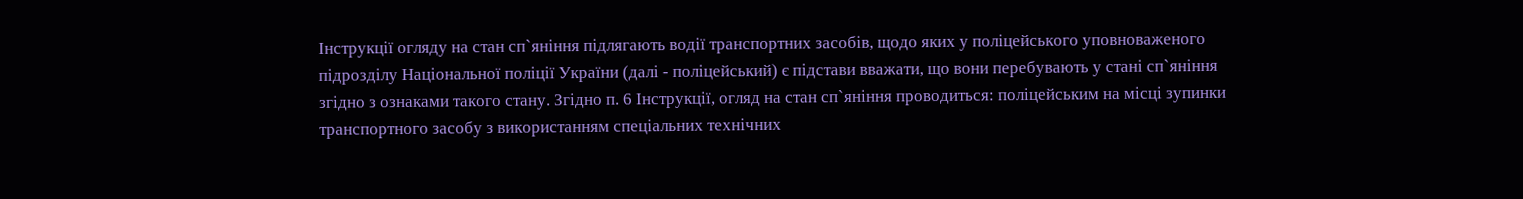Інструкції огляду на стан сп`яніння підлягають водії транспортних засобів, щодо яких у поліцейського уповноваженого підрозділу Національної поліції України (далі - поліцейський) є підстави вважати, що вони перебувають у стані сп`яніння згідно з ознаками такого стану. Згідно п. 6 Інструкції, огляд на стан сп`яніння проводиться: поліцейським на місці зупинки транспортного засобу з використанням спеціальних технічних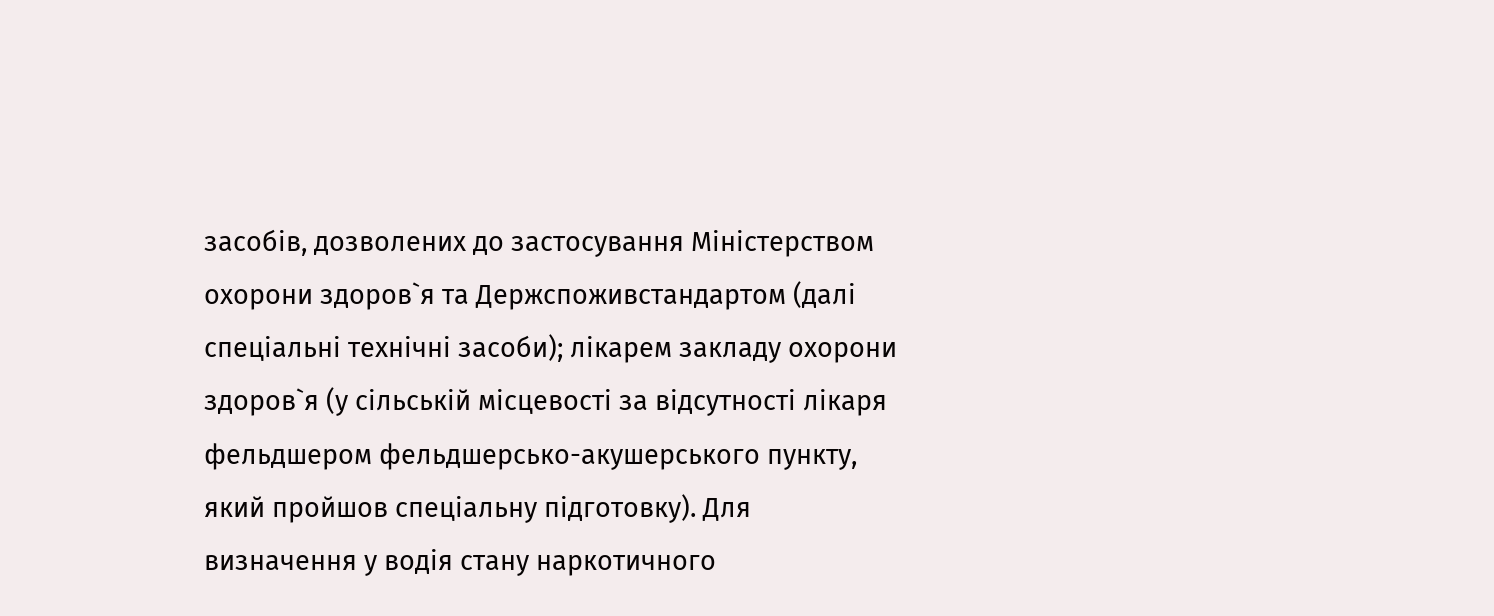засобів, дозволених до застосування Міністерством охорони здоров`я та Держспоживстандартом (далі спеціальні технічні засоби); лікарем закладу охорони здоров`я (у сільській місцевості за відсутності лікаря фельдшером фельдшерсько-акушерського пункту, який пройшов спеціальну підготовку). Для визначення у водія стану наркотичного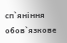сп`яніння обов`язкове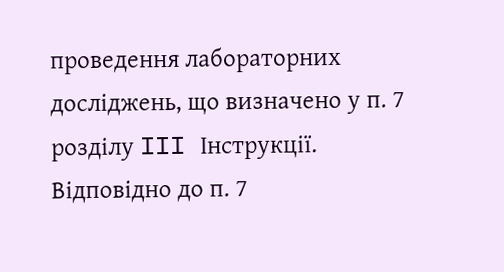проведення лабораторних досліджень, що визначено у п. 7 розділу III Інструкції. Відповідно до п. 7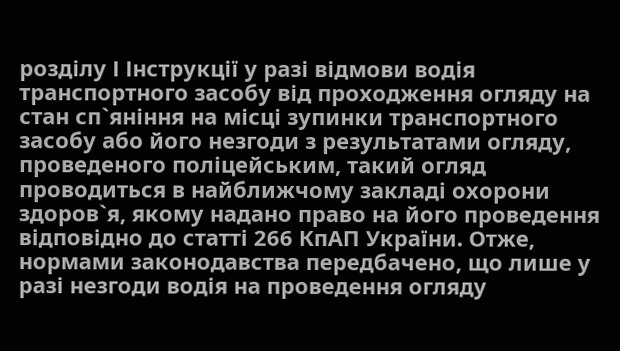розділу І Інструкції у разі відмови водія транспортного засобу від проходження огляду на стан сп`яніння на місці зупинки транспортного засобу або його незгоди з результатами огляду, проведеного поліцейським, такий огляд проводиться в найближчому закладі охорони здоров`я, якому надано право на його проведення відповідно до статті 266 КпАП України. Отже, нормами законодавства передбачено, що лише у разі незгоди водія на проведення огляду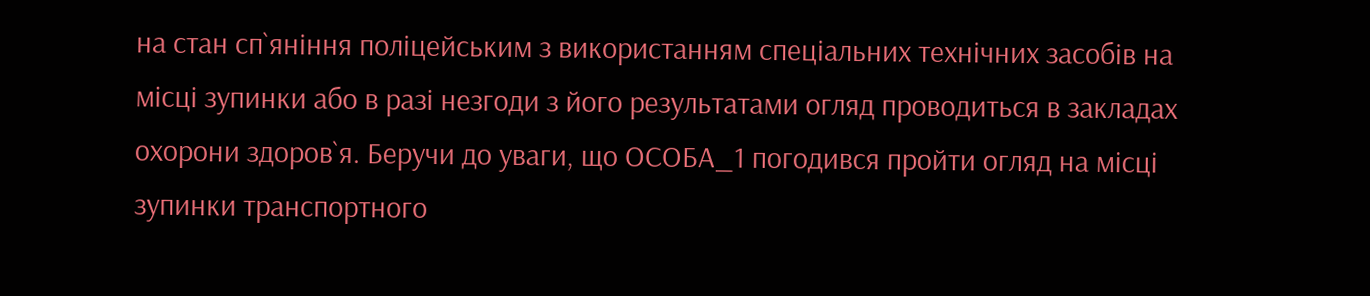на стан сп`яніння поліцейським з використанням спеціальних технічних засобів на місці зупинки або в разі незгоди з його результатами огляд проводиться в закладах охорони здоров`я. Беручи до уваги, що ОСОБА_1 погодився пройти огляд на місці зупинки транспортного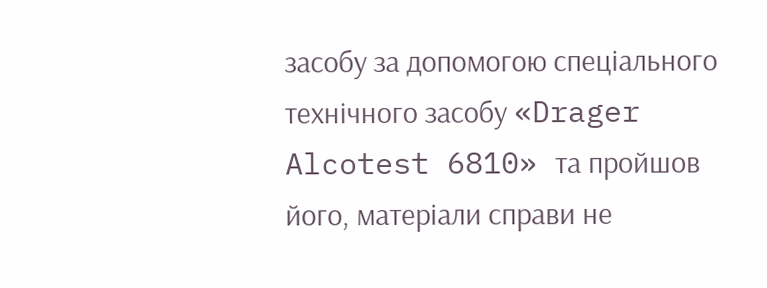засобу за допомогою спеціального технічного засобу «Drager Alcotest 6810» та пройшов його, матеріали справи не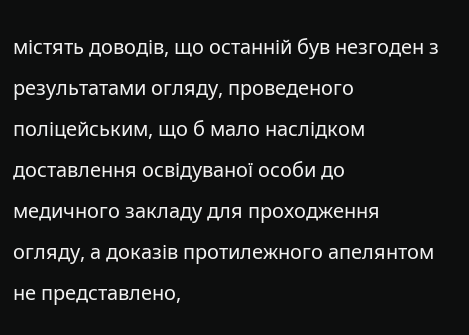містять доводів, що останній був незгоден з результатами огляду, проведеного поліцейським, що б мало наслідком доставлення освідуваної особи до медичного закладу для проходження огляду, а доказів протилежного апелянтом не представлено,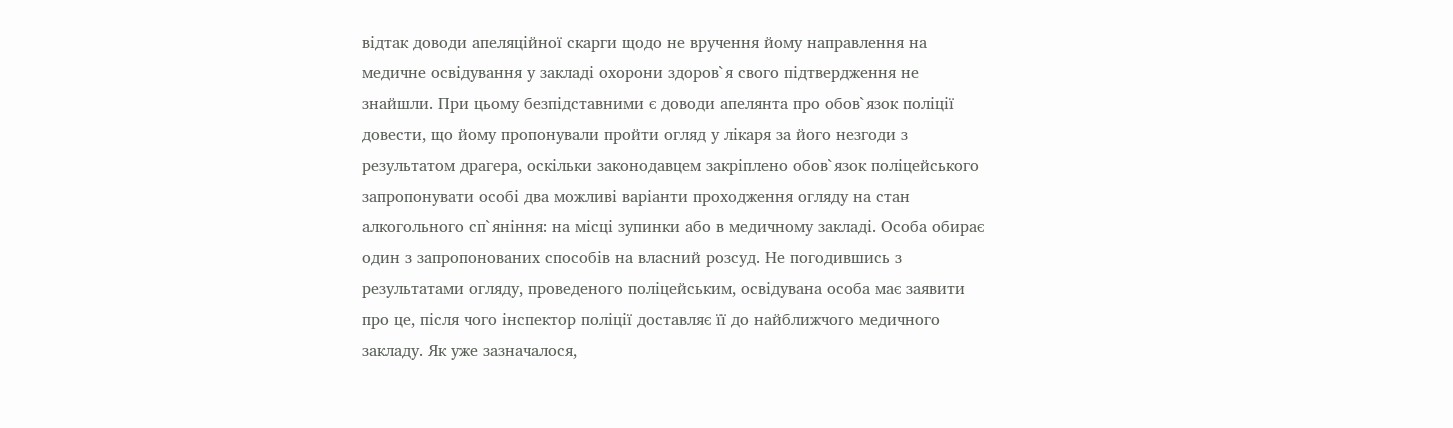відтак доводи апеляційної скарги щодо не вручення йому направлення на медичне освідування у закладі охорони здоров`я свого підтвердження не знайшли. При цьому безпідставними є доводи апелянта про обов`язок поліції довести, що йому пропонували пройти огляд у лікаря за його незгоди з результатом драгера, оскільки законодавцем закріплено обов`язок поліцейського запропонувати особі два можливі варіанти проходження огляду на стан алкогольного сп`яніння: на місці зупинки або в медичному закладі. Особа обирає один з запропонованих способів на власний розсуд. Не погодившись з результатами огляду, проведеного поліцейським, освідувана особа має заявити про це, після чого інспектор поліції доставляє її до найближчого медичного закладу. Як уже зазначалося,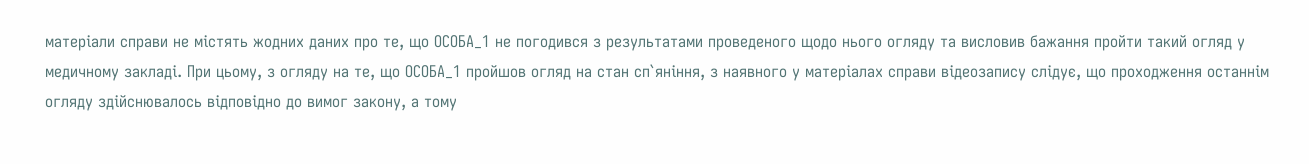матеріали справи не містять жодних даних про те, що ОСОБА_1 не погодився з результатами проведеного щодо нього огляду та висловив бажання пройти такий огляд у медичному закладі. При цьому, з огляду на те, що ОСОБА_1 пройшов огляд на стан сп`яніння, з наявного у матеріалах справи відеозапису слідує, що проходження останнім огляду здійснювалось відповідно до вимог закону, а тому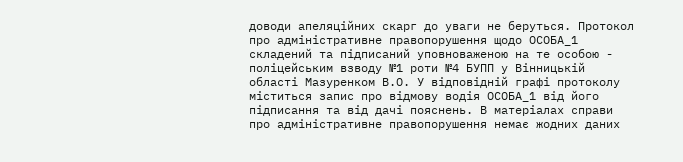доводи апеляційних скарг до уваги не беруться. Протокол про адміністративне правопорушення щодо ОСОБА_1 складений та підписаний уповноваженою на те особою - поліцейським взводу №1 роти №4 БУПП у Вінницькій області Мазуренком В.О. У відповідній графі протоколу міститься запис про відмову водія ОСОБА_1 від його підписання та від дачі пояснень. В матеріалах справи про адміністративне правопорушення немає жодних даних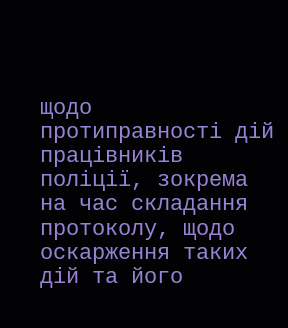щодо протиправності дій працівників поліції, зокрема на час складання протоколу, щодо оскарження таких дій та його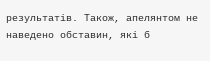результатів. Також, апелянтом не наведено обставин, які б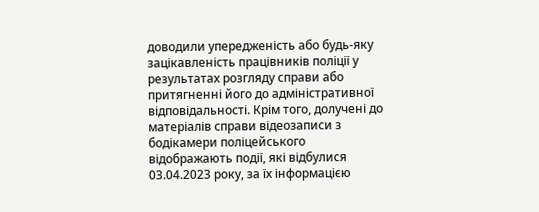доводили упередженість або будь-яку зацікавленість працівників поліції у результатах розгляду справи або притягненні його до адміністративної відповідальності. Крім того, долучені до матеріалів справи відеозаписи з бодікамери поліцейського відображають події, які відбулися 03.04.2023 року, за їх інформацією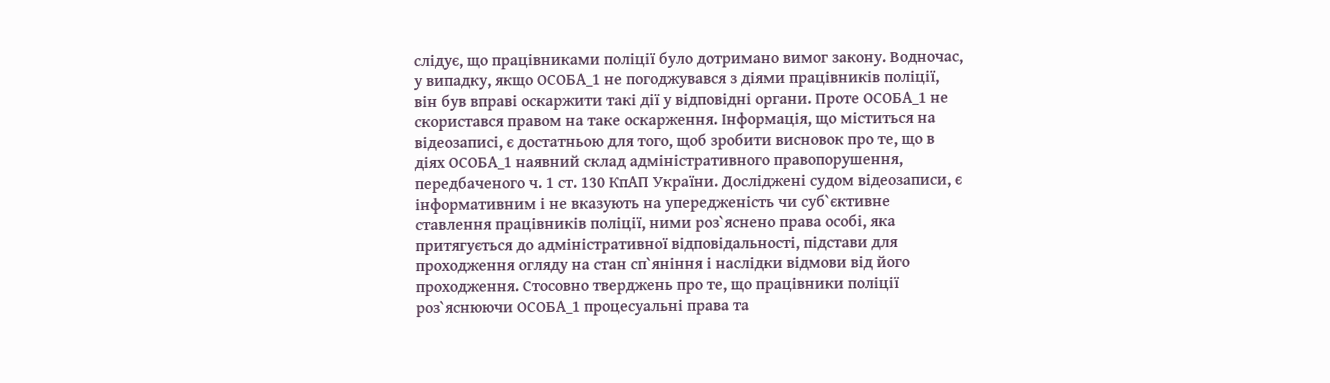слідує, що працівниками поліції було дотримано вимог закону. Водночас, у випадку, якщо ОСОБА_1 не погоджувався з діями працівників поліції, він був вправі оскаржити такі дії у відповідні органи. Проте ОСОБА_1 не скористався правом на таке оскарження. Інформація, що міститься на відеозаписі, є достатньою для того, щоб зробити висновок про те, що в діях ОСОБА_1 наявний склад адміністративного правопорушення, передбаченого ч. 1 ст. 130 КпАП України. Досліджені судом відеозаписи, є інформативним і не вказують на упередженість чи суб`єктивне ставлення працівників поліції, ними роз`яснено права особі, яка притягується до адміністративної відповідальності, підстави для проходження огляду на стан сп`яніння і наслідки відмови від його проходження. Стосовно тверджень про те, що працівники поліції роз`яснюючи ОСОБА_1 процесуальні права та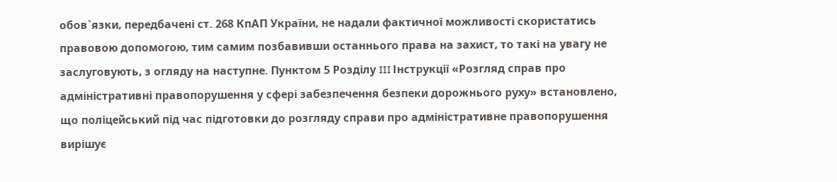обов`язки, передбачені ст. 268 КпАП України, не надали фактичної можливості скористатись правовою допомогою, тим самим позбавивши останнього права на захист, то такі на увагу не заслуговують, з огляду на наступне. Пунктом 5 Розділу III Інструкції «Розгляд справ про адміністративні правопорушення у сфері забезпечення безпеки дорожнього руху» встановлено, що поліцейський під час підготовки до розгляду справи про адміністративне правопорушення вирішує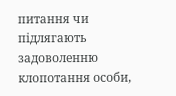питання чи підлягають задоволенню клопотання особи,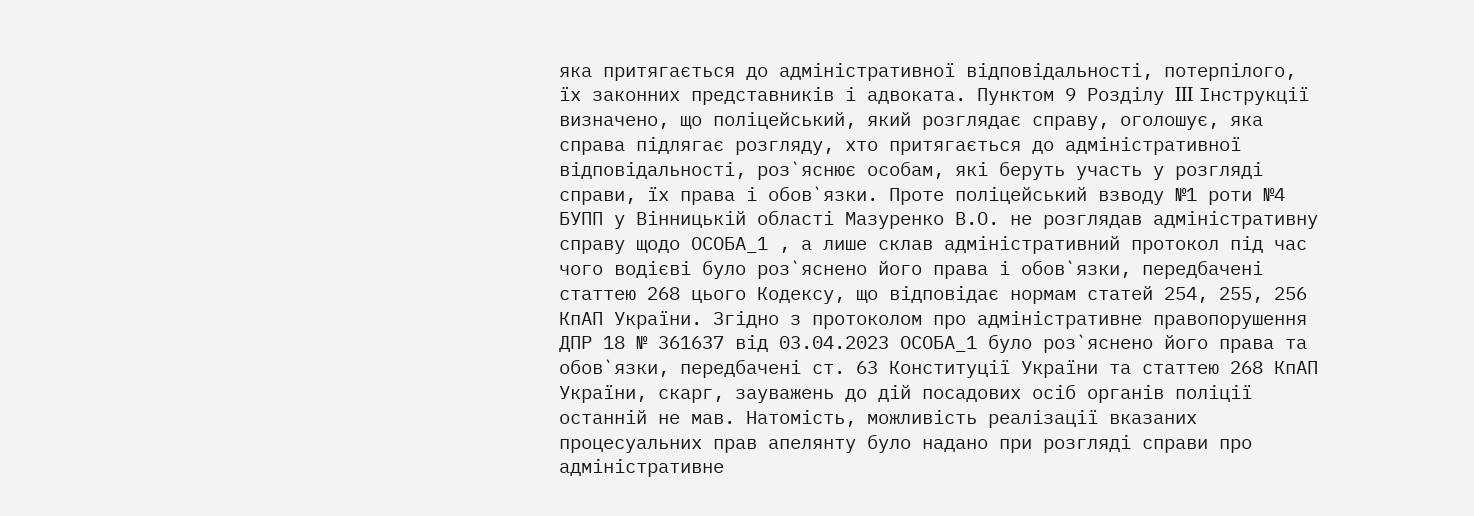яка притягається до адміністративної відповідальності, потерпілого, їх законних представників і адвоката. Пунктом 9 Розділу III Інструкції визначено, що поліцейський, який розглядає справу, оголошує, яка справа підлягає розгляду, хто притягається до адміністративної відповідальності, роз`яснює особам, які беруть участь у розгляді справи, їх права і обов`язки. Проте поліцейський взводу №1 роти №4 БУПП у Вінницькій області Мазуренко В.О. не розглядав адміністративну справу щодо ОСОБА_1 , а лише склав адміністративний протокол під час чого водієві було роз`яснено його права і обов`язки, передбачені статтею 268 цього Кодексу, що відповідає нормам статей 254, 255, 256 КпАП України. Згідно з протоколом про адміністративне правопорушення ДПР 18 № 361637 від 03.04.2023 ОСОБА_1 було роз`яснено його права та обов`язки, передбачені ст. 63 Конституції України та статтею 268 КпАП України, скарг, зауважень до дій посадових осіб органів поліції останній не мав. Натомість, можливість реалізації вказаних процесуальних прав апелянту було надано при розгляді справи про адміністративне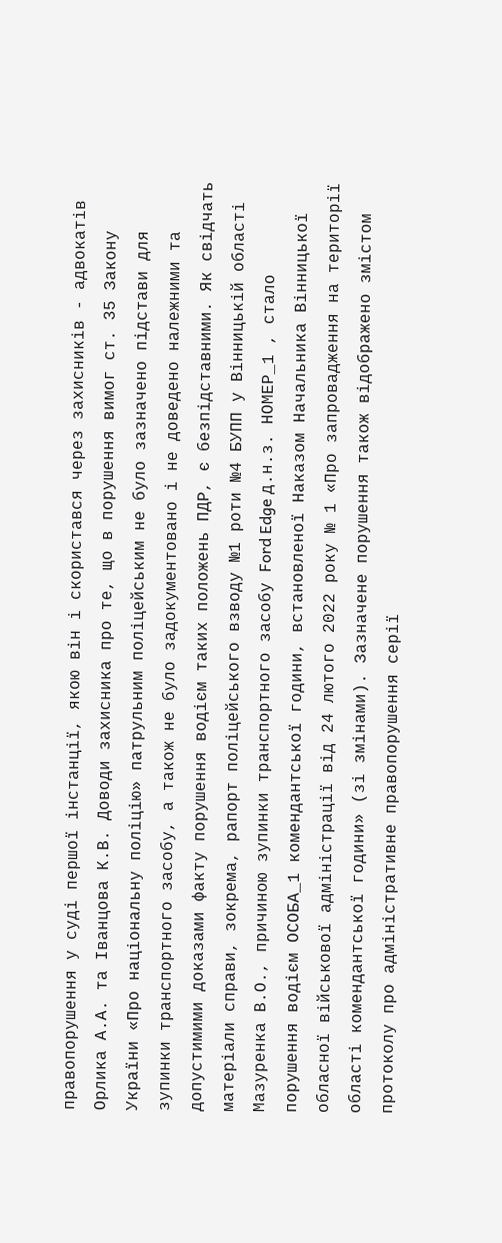правопорушення у суді першої інстанції, якою він і скористався через захисників - адвокатів Орлика А.А. та Іванцова К.В. Доводи захисника про те, що в порушення вимог ст. 35 Закону України «Про національну поліцію» патрульним поліцейським не було зазначено підстави для зупинки транспортного засобу, а також не було задокументовано і не доведено належними та допустимими доказами факту порушення водієм таких положень ПДР, є безпідставними. Як свідчать матеріали справи, зокрема, рапорт поліцейського взводу №1 роти №4 БУПП у Вінницькій області Мазуренка В.О., причиною зупинки транспортного засобу Ford Edge д.н.з. НОМЕР_1 , стало порушення водієм ОСОБА_1 комендантської години, встановленої Наказом Начальника Вінницької обласної військової адміністрації від 24 лютого 2022 року № 1 «Про запровадження на території області комендантської години» (зі змінами). Зазначене порушення також відображено змістом протоколу про адміністративне правопорушення серії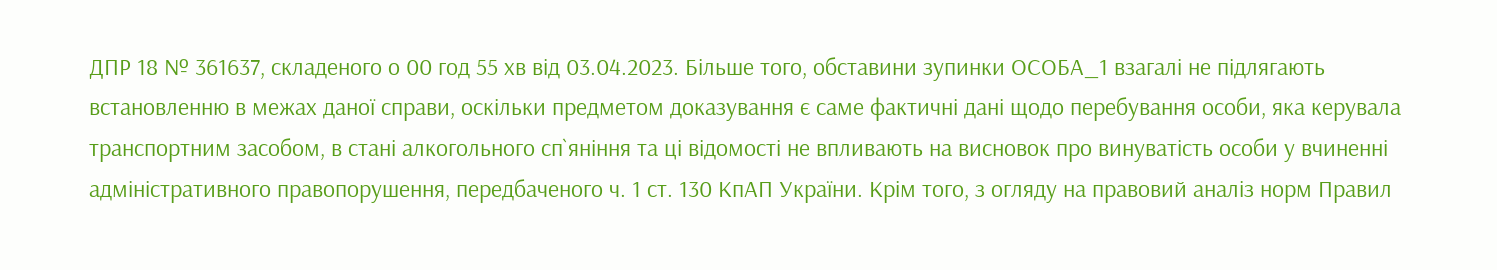ДПР 18 № 361637, складеного о 00 год 55 хв від 03.04.2023. Більше того, обставини зупинки ОСОБА_1 взагалі не підлягають встановленню в межах даної справи, оскільки предметом доказування є саме фактичні дані щодо перебування особи, яка керувала транспортним засобом, в стані алкогольного сп`яніння та ці відомості не впливають на висновок про винуватість особи у вчиненні адміністративного правопорушення, передбаченого ч. 1 ст. 130 КпАП України. Крім того, з огляду на правовий аналіз норм Правил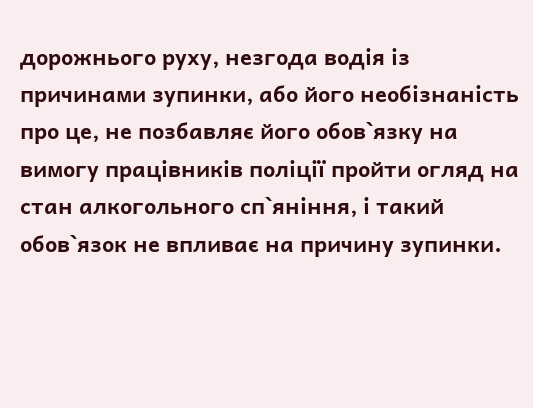дорожнього руху, незгода водія із причинами зупинки, або його необізнаність про це, не позбавляє його обов`язку на вимогу працівників поліції пройти огляд на стан алкогольного сп`яніння, і такий обов`язок не впливає на причину зупинки.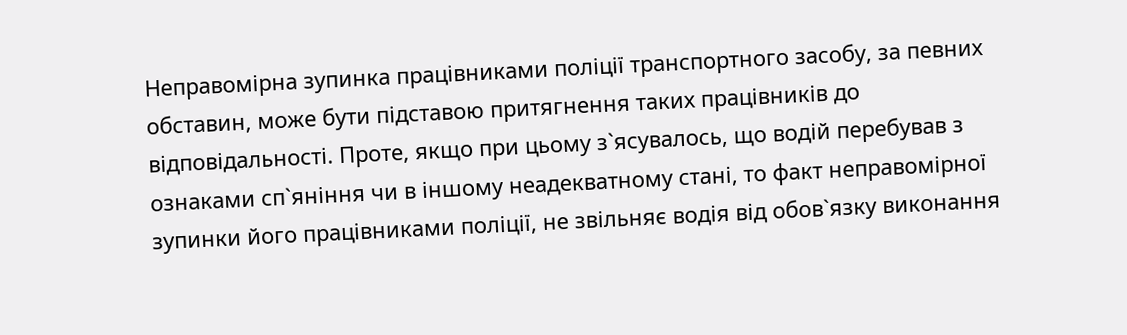Неправомірна зупинка працівниками поліції транспортного засобу, за певних обставин, може бути підставою притягнення таких працівників до відповідальності. Проте, якщо при цьому з`ясувалось, що водій перебував з ознаками сп`яніння чи в іншому неадекватному стані, то факт неправомірної зупинки його працівниками поліції, не звільняє водія від обов`язку виконання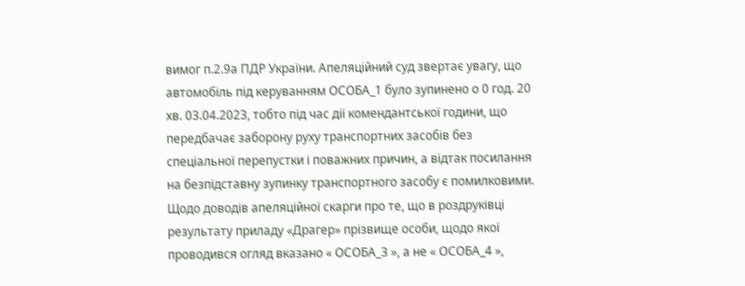вимог п.2.9а ПДР України. Апеляційний суд звертає увагу, що автомобіль під керуванням ОСОБА_1 було зупинено о 0 год. 20 хв. 03.04.2023, тобто під час дії комендантської години, що передбачає заборону руху транспортних засобів без спеціальної перепустки і поважних причин, а відтак посилання на безпідставну зупинку транспортного засобу є помилковими. Щодо доводів апеляційної скарги про те, що в роздруківці результату приладу «Драгер» прізвище особи, щодо якої проводився огляд вказано « ОСОБА_3 », а не « ОСОБА_4 »,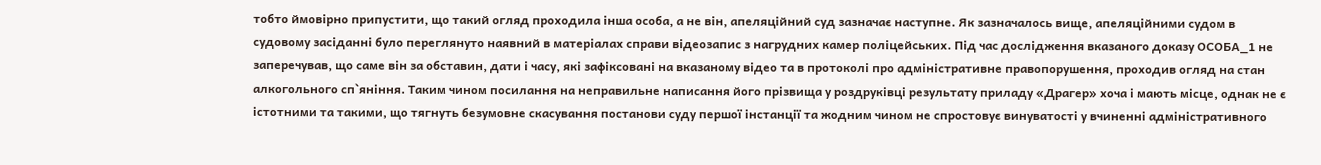тобто ймовірно припустити, що такий огляд проходила інша особа, а не він, апеляційний суд зазначає наступне. Як зазначалось вище, апеляційними судом в судовому засіданні було переглянуто наявний в матеріалах справи відеозапис з нагрудних камер поліцейських. Під час дослідження вказаного доказу ОСОБА_1 не заперечував, що саме він за обставин, дати і часу, які зафіксовані на вказаному відео та в протоколі про адміністративне правопорушення, проходив огляд на стан алкогольного сп`яніння. Таким чином посилання на неправильне написання його прізвища у роздруківці результату приладу «Драгер» хоча і мають місце, однак не є істотними та такими, що тягнуть безумовне скасування постанови суду першої інстанції та жодним чином не спростовує винуватості у вчиненні адміністративного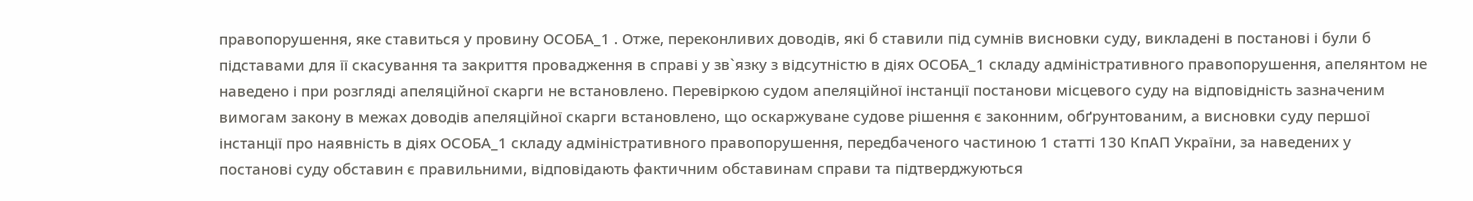правопорушення, яке ставиться у провину ОСОБА_1 . Отже, переконливих доводів, які б ставили під сумнів висновки суду, викладені в постанові і були б підставами для її скасування та закриття провадження в справі у зв`язку з відсутністю в діях ОСОБА_1 складу адміністративного правопорушення, апелянтом не наведено і при розгляді апеляційної скарги не встановлено. Перевіркою судом апеляційної інстанції постанови місцевого суду на відповідність зазначеним вимогам закону в межах доводів апеляційної скарги встановлено, що оскаржуване судове рішення є законним, обґрунтованим, а висновки суду першої інстанції про наявність в діях ОСОБА_1 складу адміністративного правопорушення, передбаченого частиною 1 статті 130 КпАП України, за наведених у постанові суду обставин є правильними, відповідають фактичним обставинам справи та підтверджуються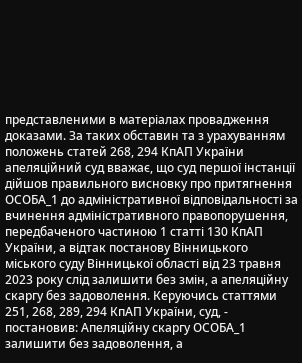представленими в матеріалах провадження доказами. За таких обставин та з урахуванням положень статей 268, 294 КпАП України апеляційний суд вважає, що суд першої інстанції дійшов правильного висновку про притягнення ОСОБА_1 до адміністративної відповідальності за вчинення адміністративного правопорушення, передбаченого частиною 1 статті 130 КпАП України, а відтак постанову Вінницького міського суду Вінницької області від 23 травня 2023 року слід залишити без змін, а апеляційну скаргу без задоволення. Керуючись статтями 251, 268, 289, 294 КпАП України, суд, - постановив: Апеляційну скаргу ОСОБА_1 залишити без задоволення, а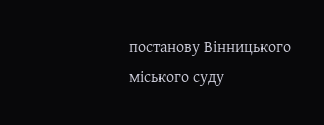постанову Вінницького міського суду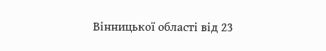Вінницької області від 23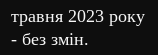травня 2023 року - без змін.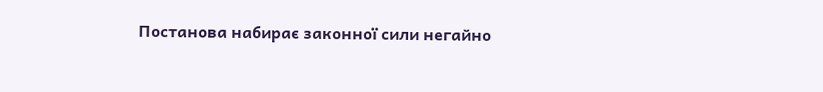Постанова набирає законної сили негайно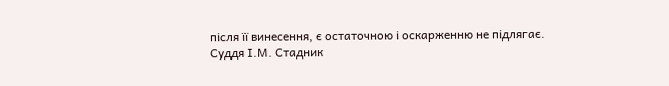після її винесення, є остаточною і оскарженню не підлягає. Суддя І.М. Стадник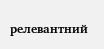релевантний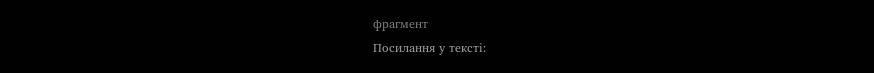фрагмент
Посилання у тексті: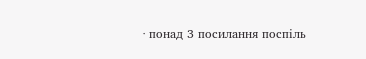· понад 3 посилання поспіль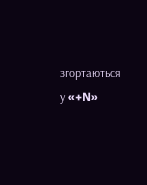згортаються у «+N»